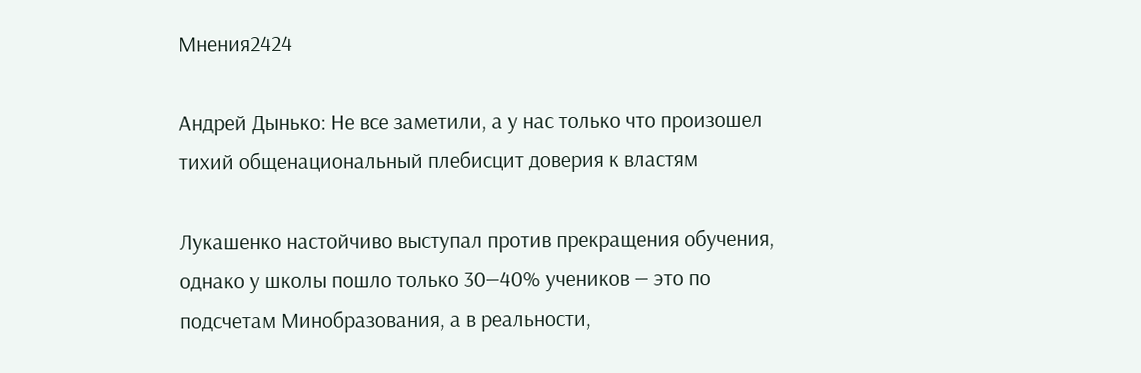Мнения2424

Андрей Дынько: Не все заметили, а у нас только что произошел тихий общенациональный плебисцит доверия к властям

Лукашенко настойчиво выступал против прекращения обучения, однако у школы пошло только 30—40% учеников — это по подсчетам Минобразования, а в реальности,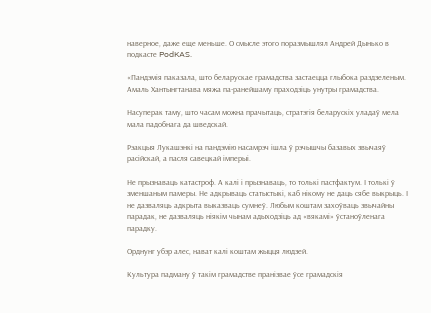наверное, даже еще меньше. О смысле этого поразмышлял Андрей Дынько в подкасте PodKAS.

«Пандэмія паказала, што беларускае грамадства застаецца глыбока раздзеленым. Амаль Хантынгтанава мяжа па-ранейшаму праходзіць унутры грамадства.

Насуперак таму, што часам можна прачытаць, стратэгія беларускіх уладаў мела мала падобнага да шведскай.

Рэакцыя Лукашэнкі на пандэмію насамрэч ішла ў рэчышчы базавых звычаяў расійскай, а пасля савецкай імперыі.

Не прызнаваць катастроф. А калі і прызнаваць, то толькі пастфактум. І толькі ў зменшаным памеры. Не адкрываць статыстыкі, каб нікому не даць сябе выкрыць. І не дазваляць адкрыта выказваць сумнеў. Любым коштам захоўваць звычайны парадак, не дазваляць ніякім чынам адыходзіць ад «вякамі» ўстаноўленага парадку.

Орднунг убэр алес, нават калі коштам жыцця людзей.

Культура падману ў такім грамадстве пранізвае ўсе грамадскія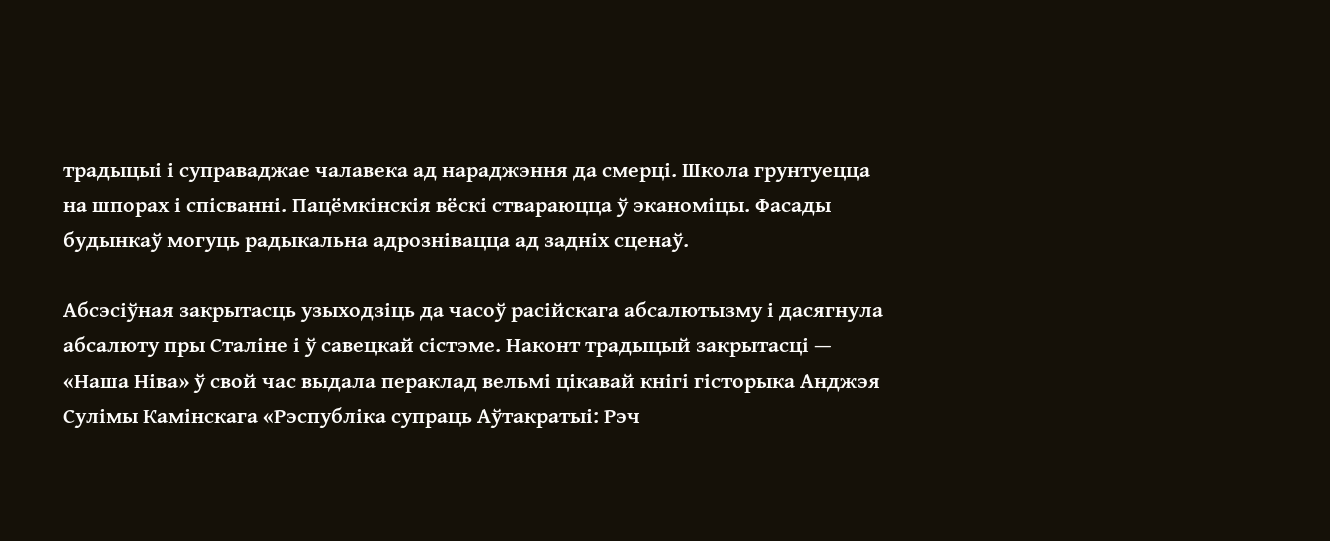традыцыі і суправаджае чалавека ад нараджэння да смерці. Школа грунтуецца на шпорах і спісванні. Пацёмкінскія вёскі ствараюцца ў эканоміцы. Фасады будынкаў могуць радыкальна адрознівацца ад задніх сценаў.

Абсэсіўная закрытасць узыходзіць да часоў расійскага абсалютызму і дасягнула абсалюту пры Сталіне і ў савецкай сістэме. Наконт традыцый закрытасці — «Наша Ніва» ў свой час выдала пераклад вельмі цікавай кнігі гісторыка Анджэя Сулімы Камінскага «Рэспубліка супраць Аўтакратыі: Рэч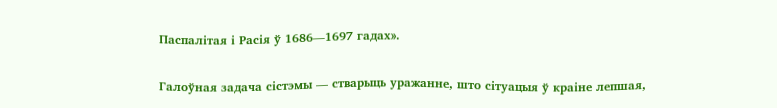Паспалітая і Расія ў 1686―1697 гадах».

Галоўная задача сістэмы — стварыць уражанне, што сітуацыя ў краіне лепшая,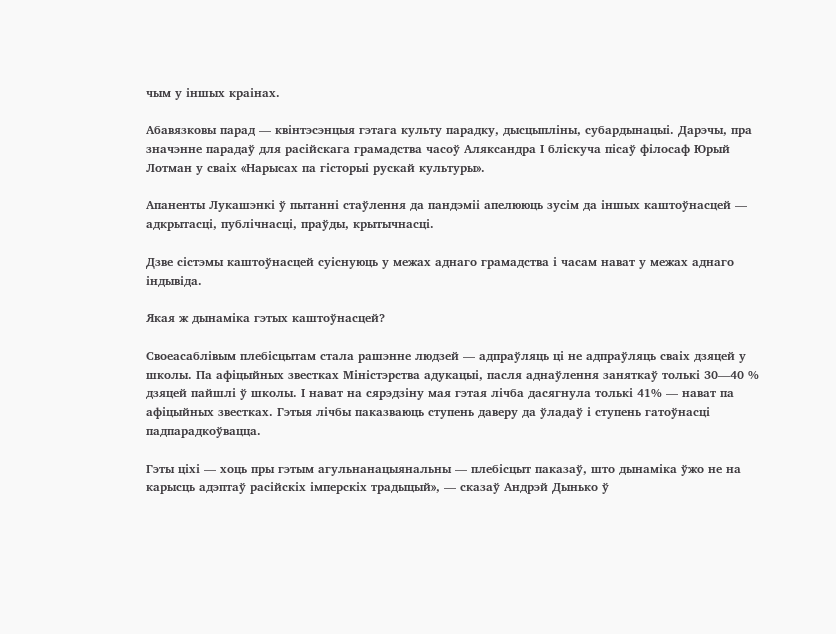чым у іншых краінах.

Абавязковы парад — квінтэсэнцыя гэтага культу парадку, дысцыпліны, субардынацыі. Дарэчы, пра значэнне парадаў для расійскага грамадства часоў Аляксандра І бліскуча пісаў філосаф Юрый Лотман у сваіх «Нарысах па гісторыі рускай культуры».

Апаненты Лукашэнкі ў пытанні стаўлення да пандэміі апелююць зусім да іншых каштоўнасцей — адкрытасці, публічнасці, праўды, крытычнасці.

Дзве сістэмы каштоўнасцей суіснуюць у межах аднаго грамадства і часам нават у межах аднаго індывіда.

Якая ж дынаміка гэтых каштоўнасцей?

Своеасаблівым плебісцытам стала рашэнне людзей — адпраўляць ці не адпраўляць сваіх дзяцей у школы. Па афіцыйных звестках Міністэрства адукацыі, пасля аднаўлення заняткаў толькі 30—40 % дзяцей пайшлі ў школы. І нават на сярэдзіну мая гэтая лічба дасягнула толькі 41% — нават па афіцыйных звестках. Гэтыя лічбы паказваюць ступень даверу да ўладаў і ступень гатоўнасці падпарадкоўвацца.

Гэты ціхі — хоць пры гэтым агульнанацыянальны — плебісцыт паказаў, што дынаміка ўжо не на карысць адэптаў расійскіх імперскіх традыцый», — сказаў Андрэй Дынько ў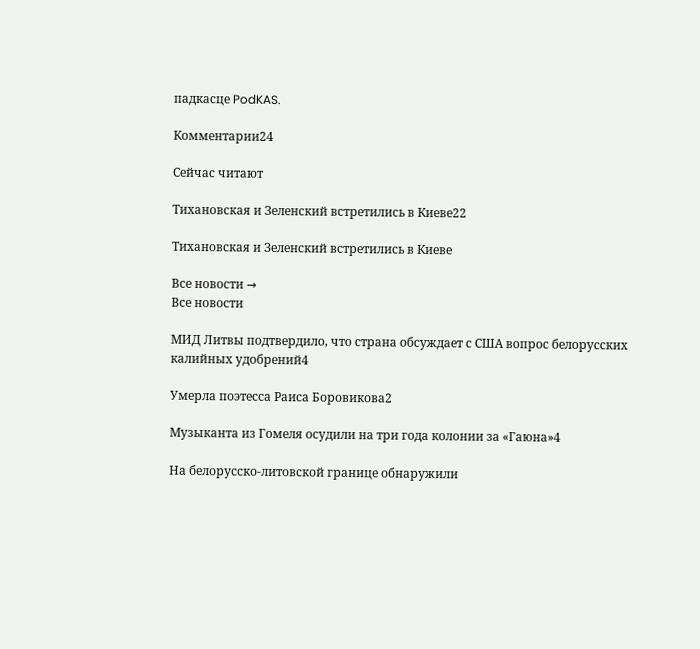падкасце PodKAS.

Комментарии24

Сейчас читают

Тихановская и Зеленский встретились в Киеве22

Тихановская и Зеленский встретились в Киеве

Все новости →
Все новости

МИД Литвы подтвердило, что страна обсуждает с США вопрос белорусских калийных удобрений4

Умерла поэтесса Раиса Боровикова2

Музыканта из Гомеля осудили на три года колонии за «Гаюна»4

На белорусско-литовской границе обнаружили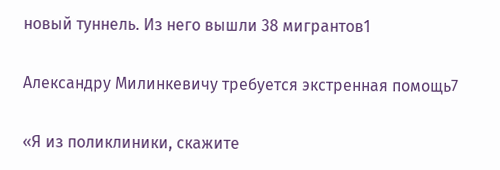новый туннель. Из него вышли 38 мигрантов1

Александру Милинкевичу требуется экстренная помощь7

«Я из поликлиники, скажите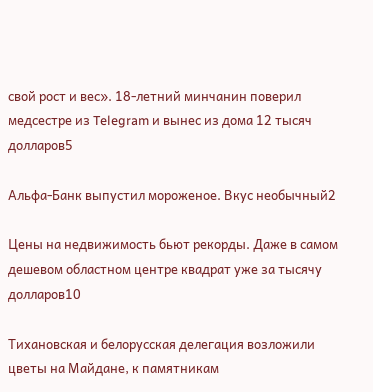свой рост и вес». 18‑летний минчанин поверил медсестре из Telegram и вынес из дома 12 тысяч долларов5

Альфа-Банк выпустил мороженое. Вкус необычный2

Цены на недвижимость бьют рекорды. Даже в самом дешевом областном центре квадрат уже за тысячу долларов10

Тихановская и белорусская делегация возложили цветы на Майдане, к памятникам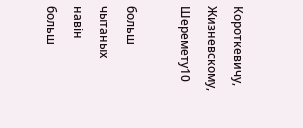Короткевичу, Жизневскому, Шеремету10

больш чытаных навін
больш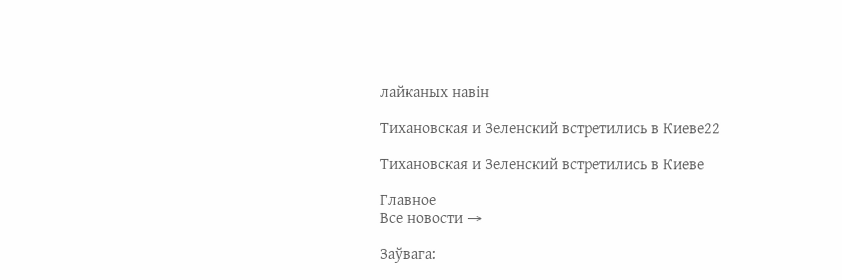лайканых навін

Тихановская и Зеленский встретились в Киеве22

Тихановская и Зеленский встретились в Киеве

Главное
Все новости →

Заўвага: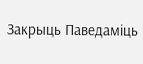Закрыць Паведаміць